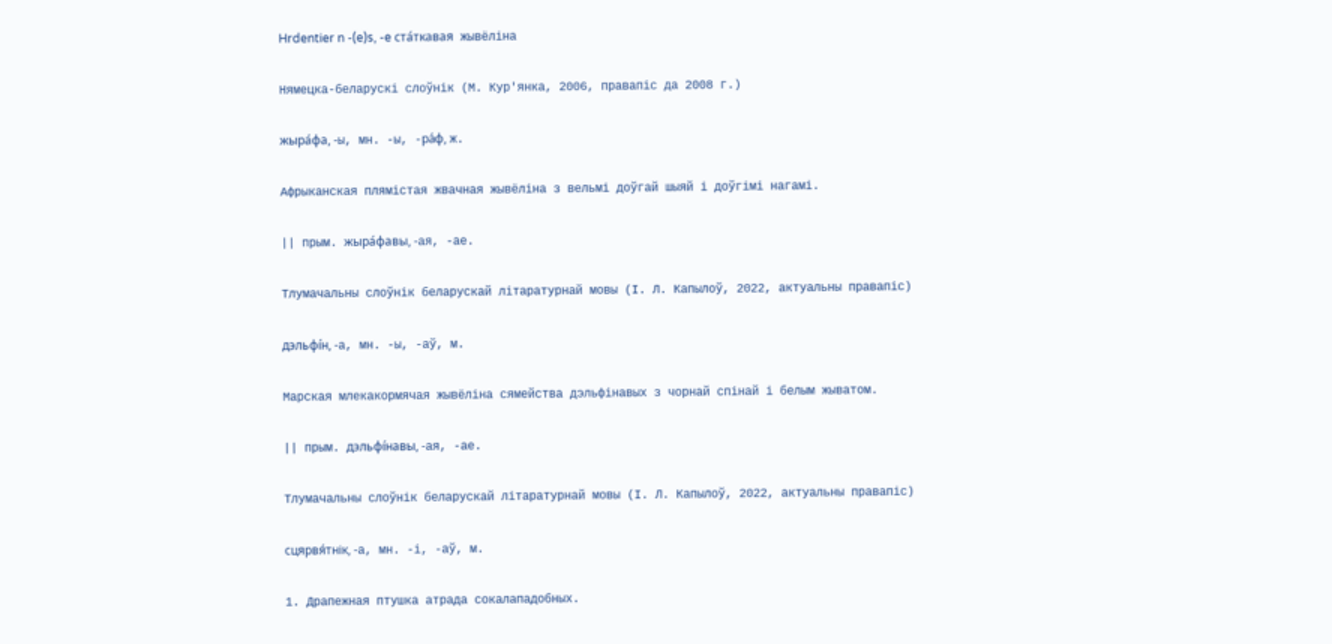Hrdentier n -(e)s, -e ста́ткавая жывёліна

Нямецка-беларускі слоўнік (М. Кур'янка, 2006, правапіс да 2008 г.)

жыра́фа, -ы, мн. -ы, -ра́ф, ж.

Афрыканская плямістая жвачная жывёліна з вельмі доўгай шыяй і доўгімі нагамі.

|| прым. жыра́фавы, -ая, -ае.

Тлумачальны слоўнік беларускай літаратурнай мовы (І. Л. Капылоў, 2022, актуальны правапіс)

дэльфі́н, -а, мн. -ы, -аў, м.

Марская млекакормячая жывёліна сямейства дэльфінавых з чорнай спінай і белым жыватом.

|| прым. дэльфі́навы, -ая, -ае.

Тлумачальны слоўнік беларускай літаратурнай мовы (І. Л. Капылоў, 2022, актуальны правапіс)

сцярвя́тнік, -а, мн. -і, -аў, м.

1. Драпежная птушка атрада сокалападобных.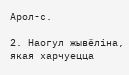Арол-с.

2. Наогул жывёліна, якая харчуецца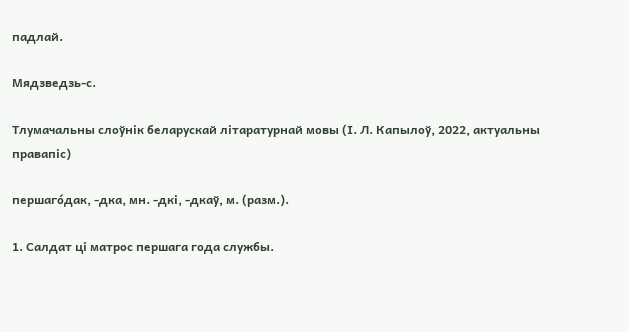падлай.

Мядзведзь-с.

Тлумачальны слоўнік беларускай літаратурнай мовы (І. Л. Капылоў, 2022, актуальны правапіс)

першаго́дак, -дка, мн. -дкі, -дкаў, м. (разм.).

1. Салдат ці матрос першага года службы.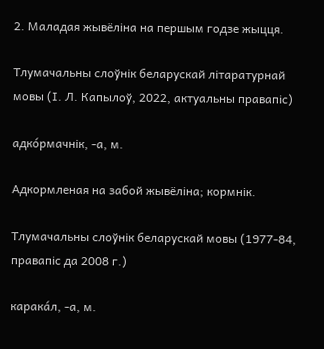2. Маладая жывёліна на першым годзе жыцця.

Тлумачальны слоўнік беларускай літаратурнай мовы (І. Л. Капылоў, 2022, актуальны правапіс)

адко́рмачнік, ‑а, м.

Адкормленая на забой жывёліна; кормнік.

Тлумачальны слоўнік беларускай мовы (1977-84, правапіс да 2008 г.)

карака́л, ‑а, м.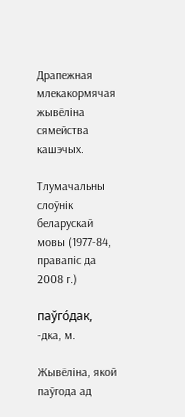Драпежная млекакормячая жывёліна сямейства кашэчых.

Тлумачальны слоўнік беларускай мовы (1977-84, правапіс да 2008 г.)

паўго́дак, ‑дка, м.

Жывёліна, якой паўгода ад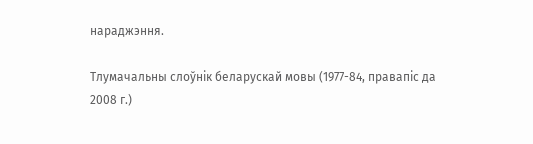нараджэння.

Тлумачальны слоўнік беларускай мовы (1977-84, правапіс да 2008 г.)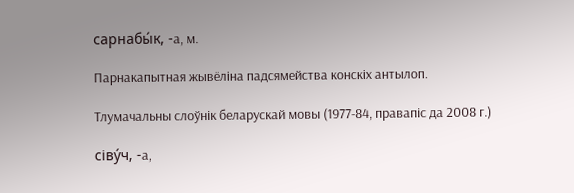сарнабы́к, ‑а, м.

Парнакапытная жывёліна падсямейства конскіх антылоп.

Тлумачальны слоўнік беларускай мовы (1977-84, правапіс да 2008 г.)

сіву́ч, ‑а,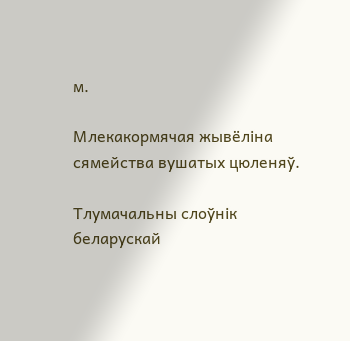м.

Млекакормячая жывёліна сямейства вушатых цюленяў.

Тлумачальны слоўнік беларускай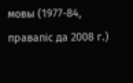мовы (1977-84, правапіс да 2008 г.)